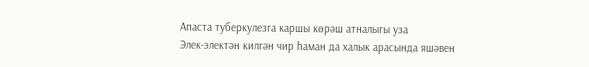Апаста туберкулезга каршы көрәш атналыгы уза
Элек-электән килгән чир һаман да халык арасында яшәвен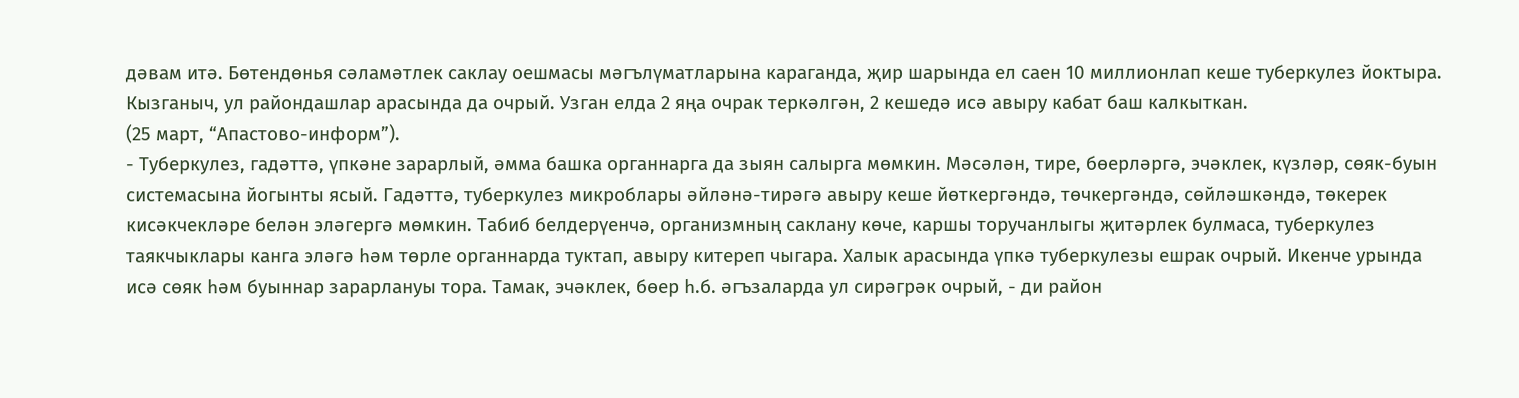дәвам итә. Бөтендөнья сәламәтлек саклау оешмасы мәгълүматларына караганда, җир шарында ел саен 10 миллионлап кеше туберкулез йоктыра. Кызганыч, ул райондашлар арасында да очрый. Узган елда 2 яңа очрак теркәлгән, 2 кешедә исә авыру кабат баш калкыткан.
(25 март, “Апастово-информ”).
- Туберкулез, гадәттә, үпкәне зарарлый, әмма башка органнарга да зыян салырга мөмкин. Мәсәлән, тире, бөерләргә, эчәклек, күзләр, сөяк-буын системасына йогынты ясый. Гадәттә, туберкулез микроблары әйләнә-тирәгә авыру кеше йөткергәндә, төчкергәндә, сөйләшкәндә, төкерек кисәкчекләре белән эләгергә мөмкин. Табиб белдерүенчә, организмның саклану көче, каршы торучанлыгы җитәрлек булмаса, туберкулез таякчыклары канга эләгә һәм төрле органнарда туктап, авыру китереп чыгара. Халык арасында үпкә туберкулезы ешрак очрый. Икенче урында исә сөяк һәм буыннар зарарлануы тора. Тамак, эчәклек, бөер һ.б. әгъзаларда ул сирәгрәк очрый, - ди район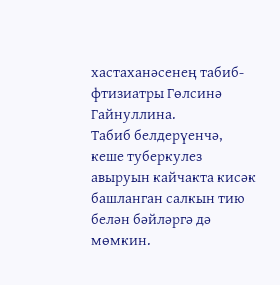хастаханәсенең табиб-фтизиатры Гөлсинә Гайнуллина.
Табиб белдерүенчә, кеше туберкулез авыруын кайчакта кисәк башланган салкын тию белән бәйләргә дә мөмкин.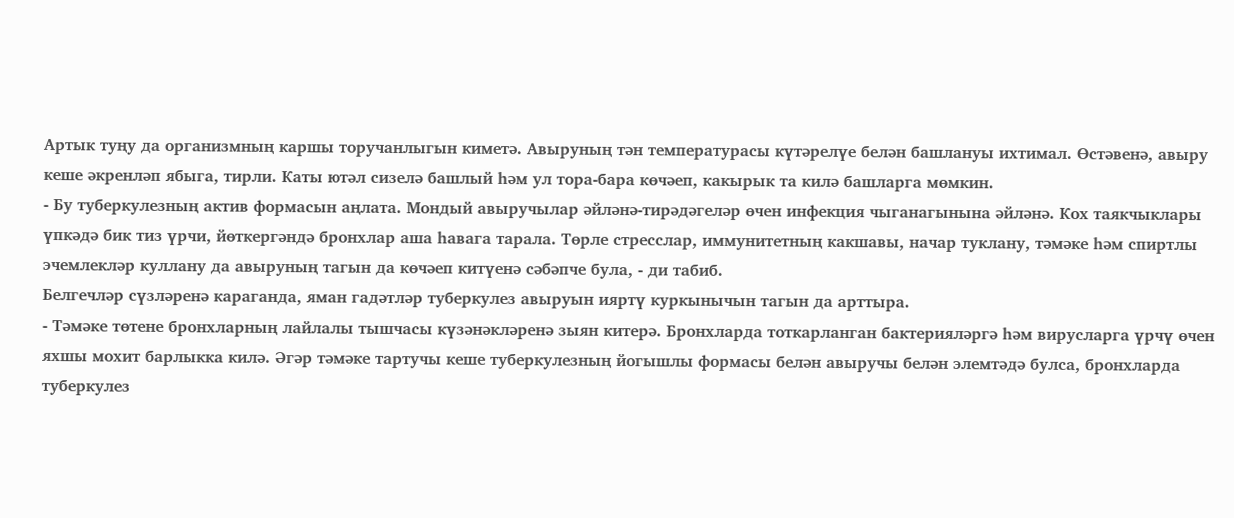Артык туңу да организмның каршы торучанлыгын киметә. Авыруның тән температурасы күтәрелүе белән башлануы ихтимал. Өстәвенә, авыру кеше әкренләп ябыга, тирли. Каты ютәл сизелә башлый һәм ул тора-бара көчәеп, какырык та килә башларга мөмкин.
- Бу туберкулезның актив формасын аңлата. Мондый авыручылар әйләнә-тирәдәгеләр өчен инфекция чыганагынына әйләнә. Кох таякчыклары үпкәдә бик тиз үрчи, йөткергәндә бронхлар аша һавага тарала. Төрле стресслар, иммунитетның какшавы, начар туклану, тәмәке һәм спиртлы эчемлекләр куллану да авыруның тагын да көчәеп китүенә сәбәпче була, - ди табиб.
Белгечләр сүзләренә караганда, яман гадәтләр туберкулез авыруын ияртү куркынычын тагын да арттыра.
- Тәмәке төтене бронхларның лайлалы тышчасы күзәнәкләренә зыян китерә. Бронхларда тоткарланган бактерияләргә һәм вирусларга үрчү өчен яхшы мохит барлыкка килә. Әгәр тәмәке тартучы кеше туберкулезның йогышлы формасы белән авыручы белән элемтәдә булса, бронхларда туберкулез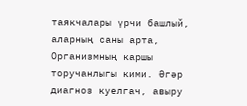таякчалары үрчи башлый, аларның саны арта, Организмның каршы торучанлыгы кими. Әгәр диагноз куелгач, авыру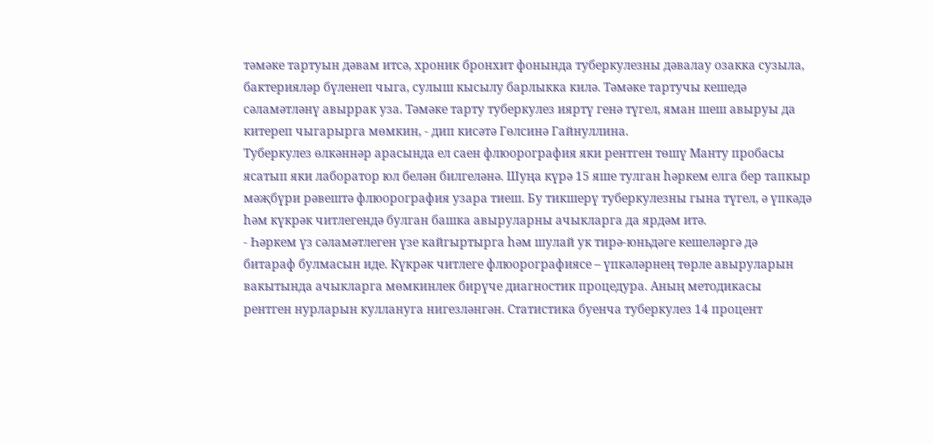тәмәке тартуын дәвам итсә, хроник бронхит фонында туберкулезны дәвалау озакка сузыла, бактерияләр бүленеп чыга, сулыш кысылу барлыкка килә. Тәмәке тартучы кешедә сәламәтләнү авыррак уза. Тәмәке тарту туберкулез ияртү генә түгел, яман шеш авыруы да китереп чыгарырга мөмкин, - дип кисәтә Гөлсинә Гайнуллина.
Туберкулез өлкәннәр арасында ел саен флюорография яки рентген төшү Манту пробасы ясатып яки лаборатор юл белән билгеләнә. Шуңа күрә 15 яше тулган һәркем елга бер тапкыр мәҗбүри рәвештә флюорография узара тиеш. Бу тикшерү туберкулезны гына түгел, ә үпкәдә һәм күкрәк читлегендә булган башка авыруларны ачыкларга да ярдәм итә.
- Һәркем үз сәламәтлеген үзе кайгыртырга һәм шулай ук тирә-юньдәге кешеләргә дә битараф булмасын иде. Күкрәк читлеге флюорографиясе – үпкәләрнең төрле авыруларын вакытында ачыкларга мөмкинлек бирүче диагностик процедура. Аның методикасы рентген нурларын куллануга нигезләнгән. Статистика буенча туберкулез 14 процент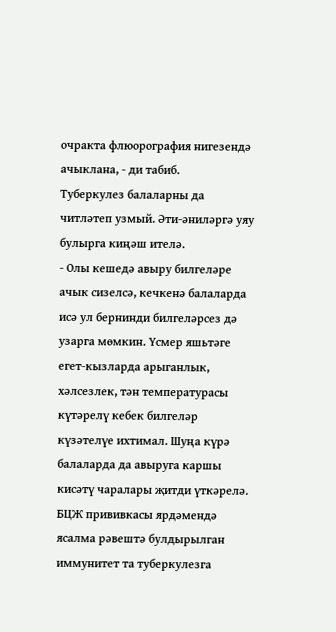очракта флюорография нигезендә ачыклана, - ди табиб.
Туберкулез балаларны да читләтеп узмый. Әти-әниләргә уяу булырга киңәш ителә.
- Олы кешедә авыру билгеләре ачык сизелсә, кечкенә балаларда исә ул бернинди билгеләрсез дә узарга мөмкин. Үсмер яшьтәге егет-кызларда арыганлык, хәлсезлек, тән температурасы күтәрелү кебек билгеләр күзәтелүе ихтимал. Шуңа күрә балаларда да авыруга каршы кисәтү чаралары җитди үткәрелә. БЦЖ прививкасы ярдәмендә ясалма рәвештә булдырылган иммунитет та туберкулезга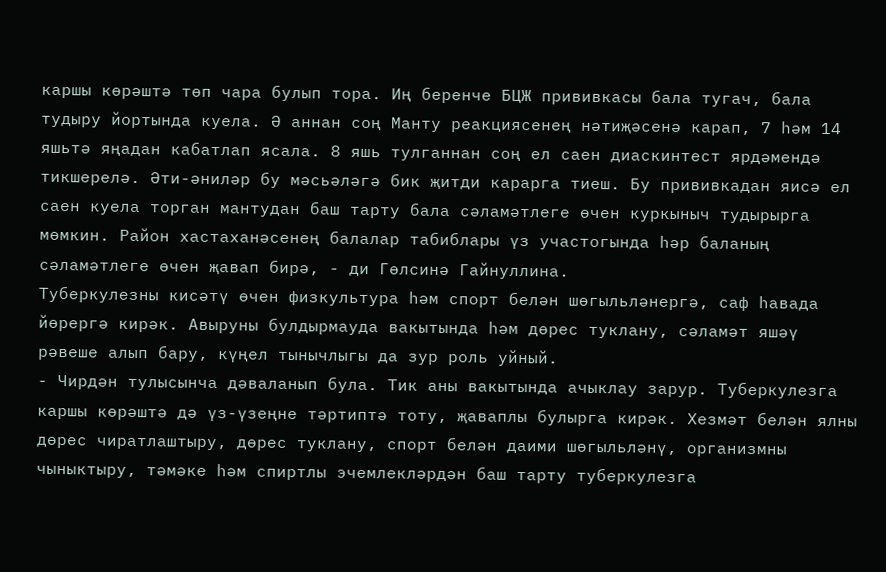каршы көрәштә төп чара булып тора. Иң беренче БЦЖ прививкасы бала тугач, бала тудыру йортында куела. Ә аннан соң Манту реакциясенең нәтиҗәсенә карап, 7 һәм 14 яшьтә яңадан кабатлап ясала. 8 яшь тулганнан соң ел саен диаскинтест ярдәмендә тикшерелә. Әти-әниләр бу мәсьәләгә бик җитди карарга тиеш. Бу прививкадан яисә ел саен куела торган мантудан баш тарту бала сәламәтлеге өчен куркыныч тудырырга мөмкин. Район хастаханәсенең балалар табиблары үз участогында һәр баланың сәламәтлеге өчен җавап бирә, - ди Гөлсинә Гайнуллина.
Туберкулезны кисәтү өчен физкультура һәм спорт белән шөгыльләнергә, саф һавада йөрергә кирәк. Авыруны булдырмауда вакытында һәм дөрес туклану, сәламәт яшәү рәвеше алып бару, күңел тынычлыгы да зур роль уйный.
- Чирдән тулысынча дәваланып була. Тик аны вакытында ачыклау зарур. Туберкулезга каршы көрәштә дә үз-үзеңне тәртиптә тоту, җаваплы булырга кирәк. Хезмәт белән ялны дөрес чиратлаштыру, дөрес туклану, спорт белән даими шөгыльләнү, организмны чыныктыру, тәмәке һәм спиртлы эчемлекләрдән баш тарту туберкулезга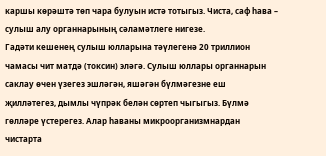каршы көрәштә төп чара булуын истә тотыгыз. Чиста, саф һава – сулыш алу органнарының сәламәтлеге нигезе.
Гадәти кешенең сулыш юлларына тәүлегенә 20 триллион чамасы чит матдә (токсин) эләгә. Сулыш юллары органнарын саклау өчен үзегез эшләгән, яшәгән бүлмәгезне еш җилләтегез, дымлы чүпрәк белән сөртеп чыгыгыз. Бүлмә гөлләре үстерегез. Алар һаваны микроорганизмнардан чистарта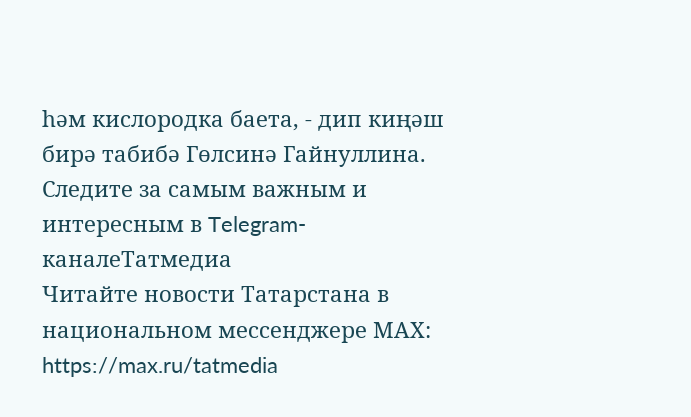һәм кислородка баета, - дип киңәш бирә табибә Гөлсинә Гайнуллина.
Следите за самым важным и интересным в Telegram-каналеТатмедиа
Читайте новости Татарстана в национальном мессенджере MАХ: https://max.ru/tatmedia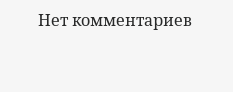Нет комментариев